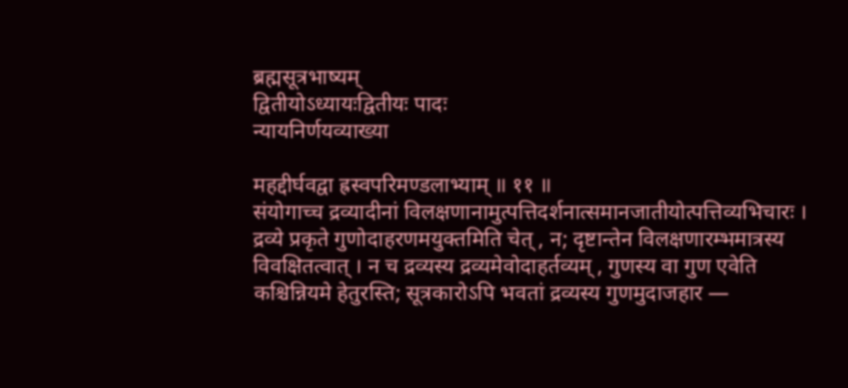ब्रह्मसूत्रभाष्यम्
द्वितीयोऽध्यायःद्वितीयः पादः
न्यायनिर्णयव्याख्या

महद्दीर्घवद्वा ह्रस्वपरिमण्डलाभ्याम् ॥ ११ ॥
संयोगाच्च द्रव्यादीनां विलक्षणानामुत्पत्तिदर्शनात्समानजातीयोत्पत्तिव्यभिचारः । द्रव्ये प्रकृते गुणोदाहरणमयुक्तमिति चेत् , न; दृष्टान्तेन विलक्षणारम्भमात्रस्य विवक्षितत्वात् । न च द्रव्यस्य द्रव्यमेवोदाहर्तव्यम् , गुणस्य वा गुण एवेति कश्चिन्नियमे हेतुरस्ति; सूत्रकारोऽपि भवतां द्रव्यस्य गुणमुदाजहार —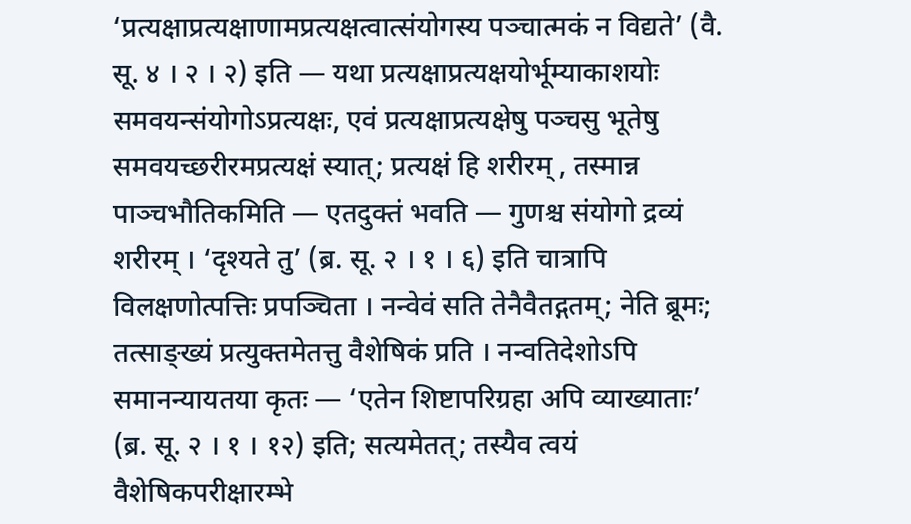‘प्रत्यक्षाप्रत्यक्षाणामप्रत्यक्षत्वात्संयोगस्य पञ्चात्मकं न विद्यते’ (वै. सू. ४ । २ । २) इति — यथा प्रत्यक्षाप्रत्यक्षयोर्भूम्याकाशयोः समवयन्संयोगोऽप्रत्यक्षः, एवं प्रत्यक्षाप्रत्यक्षेषु पञ्चसु भूतेषु समवयच्छरीरमप्रत्यक्षं स्यात्; प्रत्यक्षं हि शरीरम् , तस्मान्न पाञ्चभौतिकमिति — एतदुक्तं भवति — गुणश्च संयोगो द्रव्यं शरीरम् । ‘दृश्यते तु’ (ब्र. सू. २ । १ । ६) इति चात्रापि विलक्षणोत्पत्तिः प्रपञ्चिता । नन्वेवं सति तेनैवैतद्गतम्; नेति ब्रूमः; तत्साङ्ख्यं प्रत्युक्तमेतत्तु वैशेषिकं प्रति । नन्वतिदेशोऽपि समानन्यायतया कृतः — ‘एतेन शिष्टापरिग्रहा अपि व्याख्याताः’ (ब्र. सू. २ । १ । १२) इति; सत्यमेतत्; तस्यैव त्वयं वैशेषिकपरीक्षारम्भे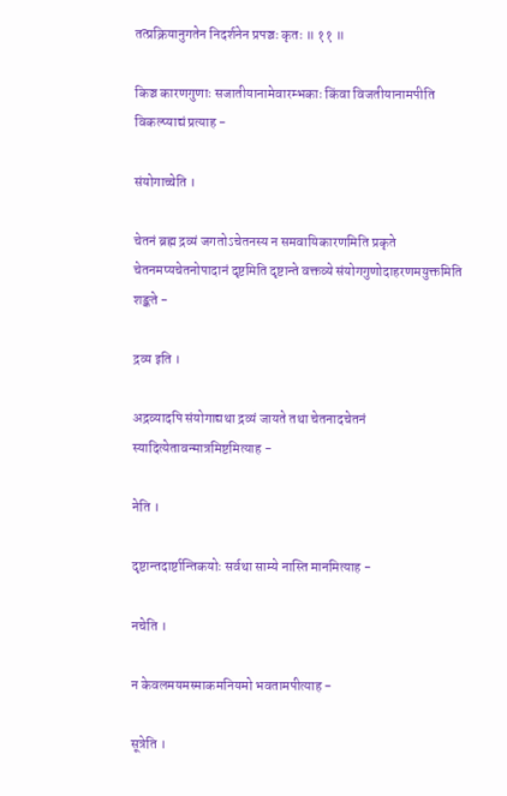तत्प्रक्रियानुगतेन निदर्शनेन प्रपञ्चः कृतः ॥ ११ ॥

किञ्च कारणगुणाः सजातीयानामेवारम्भकाः किंवा विजतीयानामपीति विकल्प्याद्यं प्रत्याह -

संयोगाच्चेति ।

चेतनं ब्रह्म द्रव्यं जगतोऽचेतनस्य न समवायिकारणमिति प्रकृते चेतनमप्यचेतनोपादानं दृष्टमिति दृष्टान्ते वक्तव्ये संयोगगुणोदाहरणमयुक्तमिति शङ्कते -

द्रव्य इति ।

अद्रव्यादपि संयोगाद्यथा द्रव्यं जायते तथा चेतनादचेतनं स्यादित्येतावन्मात्रमिष्टमित्याह -

नेति ।

दृष्टान्तदार्ष्टान्तिकयोः सर्वथा साम्ये नास्ति मानमित्याह -

नचेति ।

न केवलमयमस्माकमनियमो भवतामपीत्याह -

सूत्रेति ।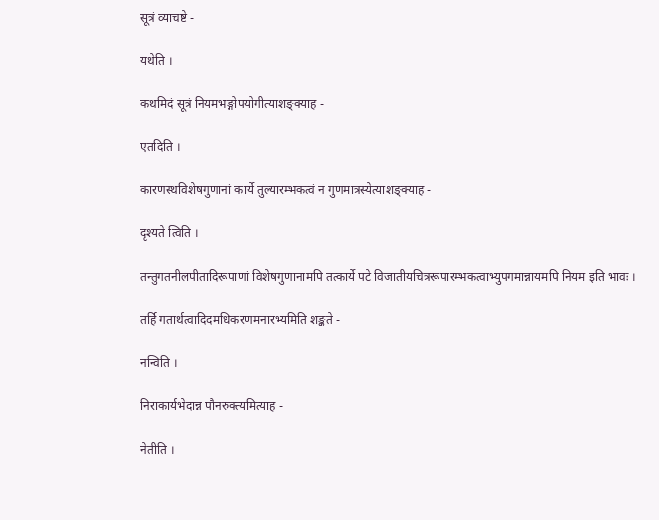सूत्रं व्याचष्टे -

यथेति ।

कथमिदं सूत्रं नियमभङ्गोपयोगीत्याशङ्क्याह -

एतदिति ।

कारणस्थविशेषगुणानां कार्ये तुल्यारम्भकत्वं न गुणमात्रस्येत्याशङ्क्याह -

दृश्यते त्विति ।

तन्तुगतनीलपीतादिरूपाणां विशेषगुणानामपि तत्कार्ये पटे विजातीयचित्ररूपारम्भकत्वाभ्युपगमान्नायमपि नियम इति भावः ।

तर्हि गतार्थत्वादिदमधिकरणमनारभ्यमिति शङ्कते -

नन्विति ।

निराकार्यभेदान्न पौनरुक्त्यमित्याह -

नेतीति ।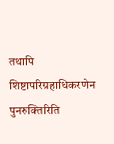तथापि शिष्टापरिग्रहाधिकरणेन पुनरुक्तिरिति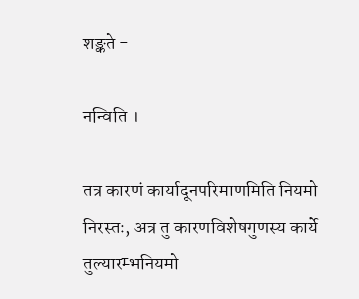शङ्कते -

नन्विति ।

तत्र कारणं कार्यादूनपरिमाणमिति नियमो निरस्तः, अत्र तु कारणविशेषगुणस्य कार्ये तुल्यारम्भनियमो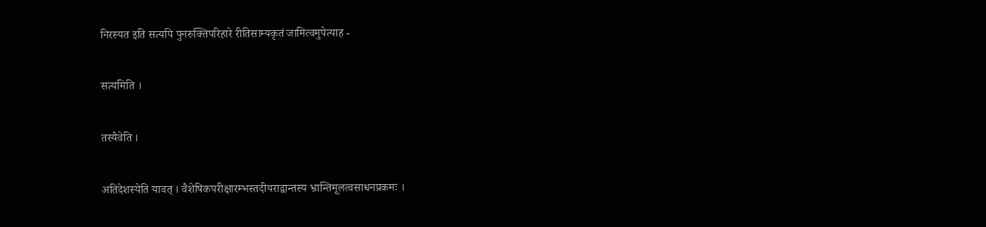निरस्यत इति सत्यपि पुनरुक्तिपरिहारे रीतिसाम्यकृतं जामित्वमुपेत्याह -

सत्यमिति ।

तस्यैवेति ।

अतिदेशस्येति यावत् । वैशेषिकपरीक्षारम्भस्तदीयराद्वान्तस्य भ्रान्तिमूलत्वसाधनप्रकमः ।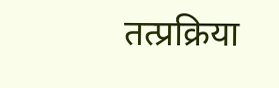तत्प्रक्रिया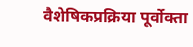वैशेषिकप्रक्रिया पूर्वोक्ता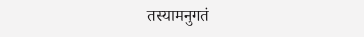तस्यामनुगतं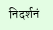निदर्शनं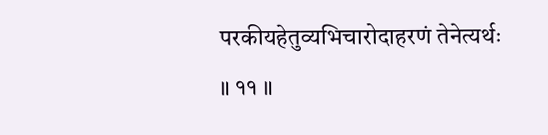परकीयहेतुव्यभिचारोदाहरणं तेनेत्यर्थः ॥ ११ ॥